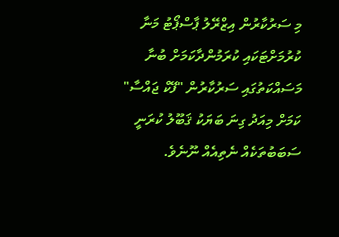މި ސަރުކާރުން އިޒްރޭލު ޕާސްޕޯޓު މަނާ ކުރުމަށްޓަކައި ކުރަމުންދާކަމަށް ބުނާ މަސައްކަތުގައި ސަރުކާރުން "ފޭކް ޖައްސާ" ކަމަށް މިއަދު ގިނަ ބަޔަކު ޤަބޫލު ކުރަނީ ސަބަބުތަކެއް ނެތިއެއް ނޫނެވެ.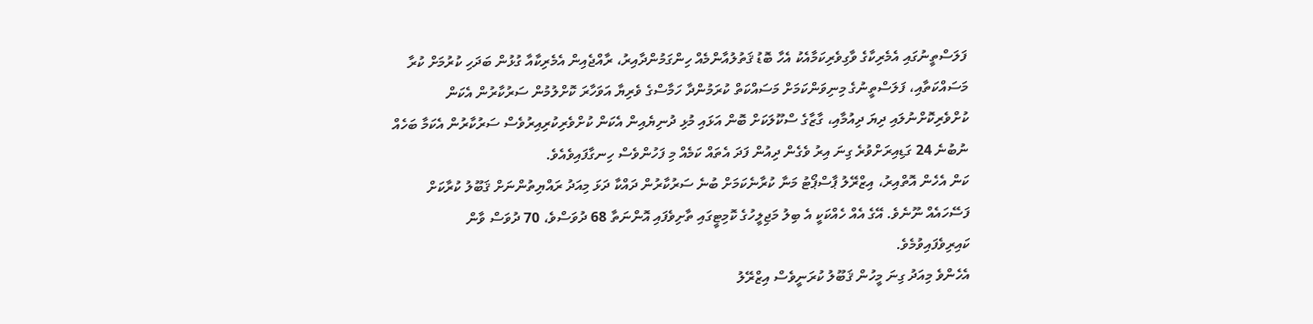ފަލަސްތީނުގައި އެމެރިކާގެ ވާގިވެރިކަމާއެކު އެހާ ބޮޑު ޤަތުލުއާންމެއް ހިންގަމުންދާއިރު، ރާއްޖެއިން އެމެރިކާއާ ގުޅުން ބަދަހި ކުރުމަށް ކުރާ މަސައްކަތާއި، ފަލަސްތީނުގެ މިނިވަންކަމަށް މަސައްކަތް ކުރަމުންދާ ހަމާސްގެ ވެރިޔާ އަވަހާރަ ކޮށްލުމުން ސަރުކާރުން އެކަން ކުށްވެރިކޮށްނުލައި ދިޔަ ދިއުމާއި، ގާޒާގެ ސްކޫލަކަށް ބޮން އަޅައި މުޅި ދުނިޔެއިން އެކަން ކުށްވެރިކުރިއިރުވެސް ސަރުކާރުން އެކަމާ ބަހެއް ނުބުނެ 24 ގަޑިއިރަށްވުރެ ގިނަ އިރު ވެގެން ދިއުން ފަދަ އެތައް ކަމެއް މި ފަހުންވެސް ހިނގާފައިވެއެވެ.
ކަން އެހެން އޮތްއިރު، އިޒްރޭލު ޕާސްޕޯޓު މަނާ ކުރާނެކަމަށް ބުނެ ސަރުކާރުން ދައްކާ ދަޅަ މިއަދު ރައްޔިތުންނަށް ޤަބޫލު ކުރާކަށް ފަސޭހައެއް ނޫނެވެ. އޭގެ އެއް ހެއްކަކީ އެ ބިލު މަޖިލީހުގެ ކޮމިޓީގައި ތާށިވެފައި އޮންނަތާ 68 ދުވަސްވެ، 70 ދުވަސް ވާން ކައިރިވެފައިވުމެވެ.
އެހެންވެ މިއަދު ގިނަ މީހުން ޤަބޫލު ކުރަނީވެސް އިޒްރޭލު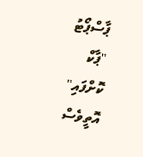ޕާސްޕޯޓު "ޕާކް ކޮށްފައި" އޮތީވެސް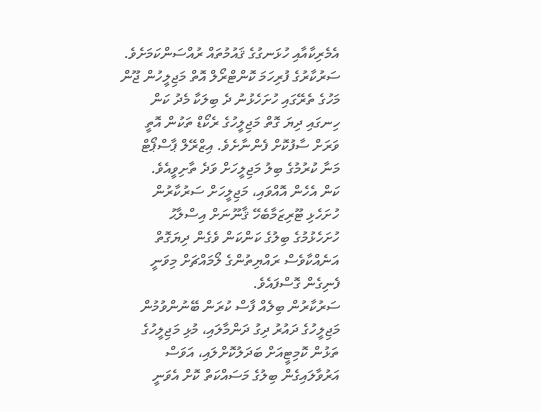އެމެރިކާއާއި ހުޅަނގުގެ ޤައުމުތައް ރުއްސަންކަމަށެވެ.
ސަރުކާރުގެ ފުރިހަމަ ކޮންޓްރޯލް އޮތް މަޖިލީހުން ޖޫން މަހުގެ ތެރޭގައި ހުށަހެޅުނު ދެ ބިލަކާ މެދު ކަން ހިނގައި ދިޔަ ގޮތް މަޖިލީހުގެ ރެކޯޑް ތަކުން އޮތީ ވަރަށް ސާފުކޮށް ފެންނާށެވެ. އިޒްރޭލް ޕާސްޕޯޓް މަނާ ކުރުމުގެ ބިލު މަޖިލީހަށް ވަދެ ތާށިވީއެވެ.
ކަން އެހެން އޮއްވައި، މަޖިލީހަށް ސަރުކާރުން ހުށަހެޅި ޓޫރިޒަމާބެހޭ ޤާނޫނަށް އިސްލާޙު ހުށަހެޅުމުގެ ބިލުގެ ކަންކަން ވެގެން ދިޔަގޮތް އަނެއްކާވެސް ރައްޔިތުންގެ ލޯމައްޗަށް މިވަނީ ފެނިގެން ގޮސްފައެވެ.
ސަރުކާރުން ބިލެއް ފާސް ކުރަން ބޭނުންވުމުން މަޖިލީހުގެ ދައުރު ދިގު ދަންމާލައި، މުޅި މަޖިލީހުގެ ތަޅުން ކޮމިޓީއަށް ބަދަލުކޮށްލައި، އަވަސް އަރުވާލައިގެން ބިލުގެ މަސައްކަތް ކޮށް އެވަނީ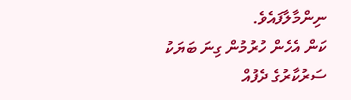ނިންމާލާފައެވެ.
ކަން އެހެން ހުރުމުން ގިނަ ބަޔަކު ސަރުކާރުގެ ދެފުއް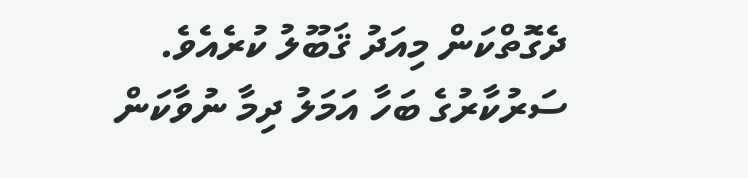ދެގޮތްކަން މިއަދު ޤަބޫލު ކުރެއެވެ. ސަރުކާރުގެ ބަހާ އަމަލު ދިމާ ނުވާކަން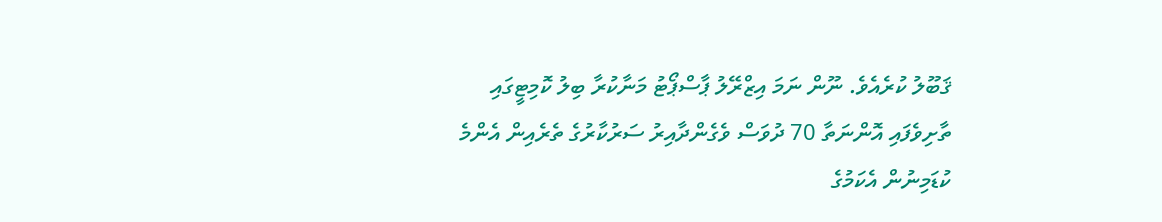ޤަބޫލު ކުރެއެވެ. ނޫން ނަމަ އިޒްރޭލު ޕާސްޕޯޓު މަނާކުރާ ބިލު ކޮމިޓީގައި ތާށިވެފައި އޮންނަތާ 70 ދުވަސް ވެގެންދާއިރު ސަރުކާރުގެ ތެރެއިން އެންމެ ކުޑަމިނުން އެކަމުގެ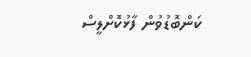ކަންބޮޑުވުން ފާޅުކޮށްލީސް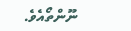ނޫންތޯއެވެ.